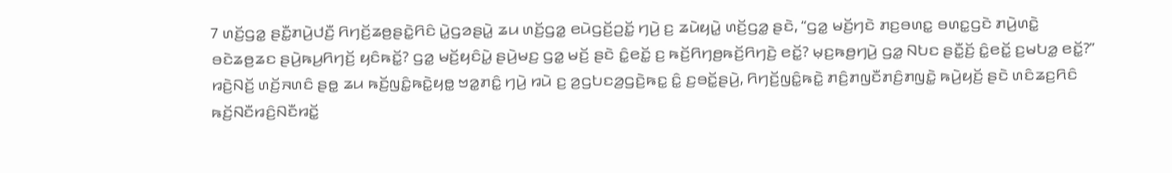7 ꤛꤢꤩ꤬ꤞꤤ꤭ ꤔꤢꤪ꤭ꤊꤣꤧ꤬ꤓꤢꤪ꤬ ꤖꤚꤢꤩ꤬ꤘꤥ꤬ꤔꤢꤧ꤭ꤖꤢꤨ ꤣꤧ꤭ꤞꤤꤔꤣꤧ꤭ ꤘꤣ ꤛꤢꤩ꤬ꤞꤤ꤭ ꤕꤣꤧꤞꤢꤩ꤬ꤑꤢꤩ꤭ ꤚꤣꤧ꤬ ꤢ꤬ ꤘꤣꤧꤟꤣꤧ꤭ ꤛꤢꤩ꤬ꤞꤤ꤭ ꤔꤢꤧ, “ꤞꤤ꤭ ꤗꤢꤩ꤬ꤚꤢꤧ ꤊꤢ꤬ꤋꤛꤢ꤭ ꤋꤛꤢ꤭ꤞꤢꤧ ꤊꤣꤧ꤬ꤛꤢꤧ꤭ ꤋꤢꤧꤘꤥ꤬ꤘꤢ ꤔꤣꤧ꤬ꤒꤣ꤬ꤖꤚꤢꤩ꤬ ꤟꤢꤨꤒꤢꤩ꤭? ꤞꤤ꤭ ꤗꤢꤩ꤬ꤟꤢꤨꤣꤧ꤭ ꤔꤣꤧ꤬ꤗꤢ꤬ ꤞꤤ꤭ ꤗꤢꤩ꤬ ꤔꤢꤧ ꤢꤨ꤭ꤕꤢꤩ꤭ ꤢ꤬ ꤒꤢꤩ꤬ꤖꤚꤥ꤬ꤒꤢꤩ꤬ꤖꤚꤢꤧ꤬ ꤕꤢꤩ꤭? ꤗ꤫ꤢ꤬ꤒꤥ꤬ꤚꤣꤧ꤬ ꤞꤤ꤭ ꤡꤝꤢ ꤔꤢꤪ꤭ꤢꤩ꤬ ꤢꤨ꤭ꤕꤢꤩ꤭ ꤢ꤬ꤗꤝꤤ꤭ ꤕꤢꤩ꤭?”
ꤙꤢꤧ꤬ꤡꤢꤩ꤬ ꤛꤢꤩ꤬ꤏꤛꤢꤨ ꤔꤥ꤭ ꤘꤣ ꤒꤢꤩ꤬ꤜꤢꤨ꤭ꤒꤢꤧ꤭ꤟꤥ꤭ ꤠꤤ꤭ꤊꤢꤨ꤭ ꤚꤣꤧ꤬ ꤙꤣꤧ ꤢ꤬ ꤤ꤬ꤞꤝꤢꤤ꤬ꤞꤢꤧ꤬ꤒꤢ꤭ ꤢꤨ꤭ ꤢ꤬ꤋꤢꤩ꤭ꤔꤣꤧ꤬, ꤖꤚꤢꤩ꤬ꤜꤢꤨ꤭ꤒꤢꤧ꤭ ꤊꤢꤨ꤬ꤊꤜꤢꤪꤊꤢꤨ꤬ꤊꤜꤢꤧ꤭ ꤒꤣꤧ꤬ꤟꤢꤩ꤬ ꤔꤢꤧ ꤛꤢꤨꤘꤢ꤬ꤖꤢꤨ ꤒꤢꤩ꤬ꤡꤢꤪꤙꤢꤨ꤬ꤡꤢꤪꤙꤢꤩ꤭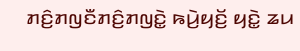ꤊꤢꤨ꤬ꤊꤜꤢꤪꤊꤢꤨ꤬ꤊꤜꤢꤧ꤭ ꤒꤣꤧ꤬ꤟꤢꤩ꤬ ꤟꤢꤧ꤭ ꤘꤣ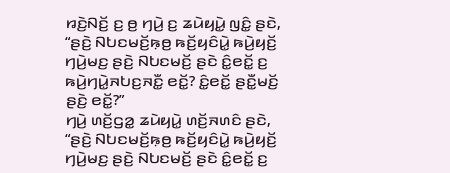ꤙꤢꤧ꤬ꤡꤢꤩ꤬ ꤢ꤬ ꤥ꤬ ꤚꤣꤧ꤬ ꤢ꤬ ꤘꤣꤧꤟꤣꤧ꤭ ꤜꤢꤨ꤭ ꤔꤢꤧ, “ꤔꤢꤧ꤬ ꤡꤝꤢꤗꤢꤩ꤬ꤒ꤫ꤥ꤬ ꤒꤢꤩ꤬ꤟꤢꤨꤣꤧ꤭ ꤒꤣꤧ꤬ꤟꤢꤩ꤬ ꤚꤣꤧ꤬ꤗꤢ꤬ ꤔꤢꤧ꤬ ꤡꤝꤢꤗꤢꤩ꤬ ꤔꤢꤧ ꤢꤨ꤭ꤕꤢꤩ꤭ ꤢ꤬ ꤒꤣꤧ꤬ꤚꤣꤧ꤭ꤏꤝꤢ꤬ꤏꤢꤪ꤭ ꤕꤢꤩ꤭? ꤢꤨ꤭ꤕꤢꤩ꤭ ꤔꤢꤪ꤭ꤗꤢꤩ꤬ ꤔꤢꤧ꤬ ꤕꤢꤩ꤭?”
ꤚꤣꤧ꤬ ꤛꤢꤩ꤬ꤞꤤ꤭ ꤘꤣꤧꤟꤣꤧ꤭ ꤛꤢꤩ꤬ꤏꤛꤢꤨ ꤔꤢꤧ, “ꤔꤢꤧ꤬ ꤡꤝꤢꤗꤢꤩ꤬ꤒ꤫ꤥ꤬ ꤒꤢꤩ꤬ꤟꤢꤨꤣꤧ꤭ ꤒꤣꤧ꤬ꤟꤢꤩ꤬ ꤚꤣꤧ꤬ꤗꤢ꤬ ꤔꤢꤧ꤬ ꤡꤝꤢꤗꤢꤩ꤬ ꤔꤢꤧ ꤢꤨ꤭ꤕꤢꤩ꤭ ꤢ꤬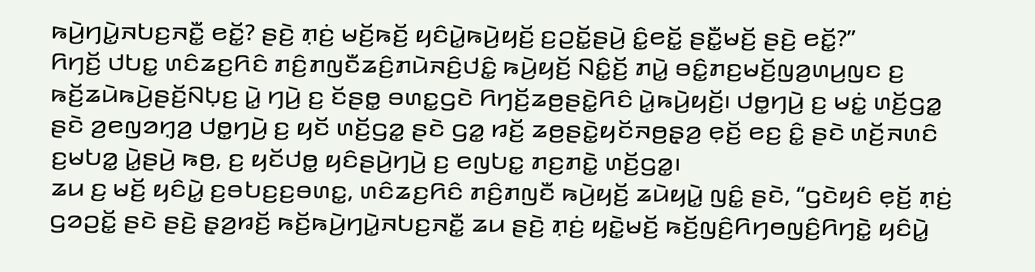ꤒꤣꤧ꤬ꤚꤣꤧ꤭ꤏꤝꤢ꤬ꤏꤢꤪ꤭ ꤕꤢꤩ꤭? ꤔꤢꤧ꤬ ꤊ꤫ꤢꤦ꤬ ꤗꤢꤩ꤬ꤒꤢꤩ꤬ ꤟꤢꤨꤣꤧ꤭ꤒꤣꤧ꤬ꤟꤢꤩ꤬ ꤢ꤬ꤑꤢꤩ꤭ꤔꤣꤧ꤬ ꤢꤨ꤭ꤕꤢꤩ꤭ ꤔꤢꤪ꤭ꤗꤢꤩ꤬ ꤔꤢꤧ꤬ ꤕꤢꤩ꤭?”
ꤖꤚꤢꤩ꤬ ꤓꤝꤢ꤭ ꤛꤢꤨꤘꤢ꤬ꤖꤢꤨ ꤊꤢꤨ꤬ꤊꤜꤢꤪꤘꤢꤨ꤬ꤊꤣꤧꤏꤢꤨ꤬ꤓꤢꤨ꤭ ꤒꤣꤧ꤬ꤟꤢꤩ꤬ ꤡꤢꤨ꤭ꤢꤩ꤬ ꤊꤣꤧ꤭ ꤋꤢꤨ꤭ꤊꤢ꤬ꤗꤢꤩ꤬ꤜꤤ꤬ꤛꤣ꤬ꤜꤢ ꤢ꤬ ꤒꤢꤩ꤬ꤘꤣꤧꤒꤣꤧ꤬ꤔꤢꤩ꤬ꤡꤝ꤫ꤢ꤬ ꤣꤧ꤭ ꤚꤣꤧ꤬ ꤢ꤬ ꤢꤩꤔꤥ꤭ ꤋꤛꤢ꤭ꤞꤢꤧ ꤖꤚꤢꤩ꤬ꤘꤥ꤬ꤔꤢꤧ꤭ꤖꤢꤨ ꤣꤧ꤭ꤒꤣꤧ꤬ꤟꤢꤩ꤬꤯ ꤓꤥ꤭ꤚꤣꤧ꤬ ꤢ꤬ ꤗꤢꤦ꤭ ꤛꤢꤩ꤬ꤞꤤ꤭ ꤔꤢꤧ ꤤ꤬ꤕꤜꤤꤚ꤫ꤤ꤬ ꤓꤥ꤭ꤚꤣꤧ꤬ ꤢ꤬ ꤟꤢꤩ ꤛꤢꤩ꤬ꤞꤤ꤭ ꤔꤢꤧ ꤞꤤ꤭ ꤙꤢꤩ꤬ ꤘꤥ꤬ꤔꤢꤧ꤭ꤟꤢꤩꤏꤥ꤬ꤔ꤫ꤤ꤬ ꤕ꤫ꤢꤩ꤬ ꤕꤢ꤬ ꤢꤨ꤭ ꤔꤢꤧ ꤛꤢꤩ꤬ꤏꤛꤢꤨ ꤢ꤬ꤗꤝꤤ꤭ ꤣꤧ꤭ꤔꤣꤧ꤬ ꤒꤥ꤬, ꤢ꤬ ꤟꤢꤩꤓꤥ꤭ ꤟꤢꤨꤔꤣꤧ꤬ꤚꤣꤧ꤬ ꤢ꤬ ꤕꤜꤝꤢ꤭ ꤊꤢ꤬ꤊꤢꤧ꤭ ꤛꤢꤩ꤬ꤞꤤ꤭꤯
ꤘꤣ ꤢ꤬ ꤗꤢꤩ꤬ ꤟꤢꤨꤣꤧ꤭ ꤢ꤬ꤋꤝꤢ꤬ꤢ꤬ꤋꤛꤢ꤭, ꤛꤢꤨꤘꤢ꤬ꤖꤢꤨ ꤊꤢꤨ꤬ꤊꤜꤢꤪ ꤒꤣꤧ꤬ꤟꤢꤩ꤬ ꤘꤣꤧꤟꤣꤧ꤭ ꤜꤢꤨ꤭ ꤔꤢꤧ, “ꤞꤢꤧꤟꤢꤨ ꤕ꤫ꤢꤩ꤬ ꤊ꤫ꤢꤦ꤬ ꤞꤤꤑꤢꤩ꤭ ꤔꤢꤧ ꤔꤢꤧ꤬ ꤔ꤫ꤤ꤬ꤙꤢꤩ꤬ ꤒꤢꤩ꤬ꤒꤣꤧ꤬ꤚꤣꤧ꤭ꤏꤝꤢ꤬ꤏꤢꤪ꤭ ꤘꤣ ꤔꤢꤧ꤬ ꤊ꤫ꤢꤦ꤬ ꤟꤢꤧ꤭ꤗꤢꤩ꤬ ꤒꤢꤩ꤬ꤜꤢꤨ꤬ꤖꤚꤥꤜꤢꤨ꤬ꤖꤚꤢꤧ꤭ ꤟꤢꤨꤣꤧ꤭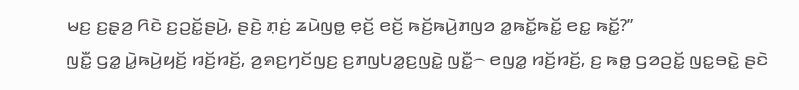ꤗꤢ꤬ ꤢ꤬ꤔ꤫ꤤ꤬ ꤖꤢꤧ ꤢ꤬ꤑꤢꤩ꤭ꤔꤣꤧ꤬, ꤔꤢꤧ꤬ ꤊ꤫ꤢꤦ꤬ ꤘꤣꤧꤜꤥ꤭ ꤕ꤫ꤢꤩ꤬ ꤕꤢꤩ꤬ ꤒꤢꤩ꤬ꤒꤣꤧ꤬ꤊꤜꤤ ꤤ꤭ꤒꤢꤩ꤭ꤒꤢꤩ꤭ ꤕꤢ꤭ ꤒꤢꤩ꤭?”
ꤜꤢꤪ꤭ ꤞꤤ꤭ ꤣꤧ꤭ꤒꤣꤧ꤬ꤟꤢꤩ꤬ ꤙꤢꤩ꤬ꤙꤢꤩ꤬, ꤤ꤬ꤎꤢ꤬ꤚꤢꤩꤜꤢ꤬ ꤢ꤬ꤊꤜꤝꤤ꤭ꤢ꤬ꤜꤢꤧ꤭ ꤜꤢꤪ꤭꤮ ꤕꤜꤤ꤭ ꤙꤢꤩ꤬ꤙꤢꤩ꤬, ꤢ꤬ ꤒꤥ꤭ ꤞꤤꤑꤢꤩ꤭ ꤜꤢ꤭ꤋꤢꤧ꤭ ꤔꤢꤧ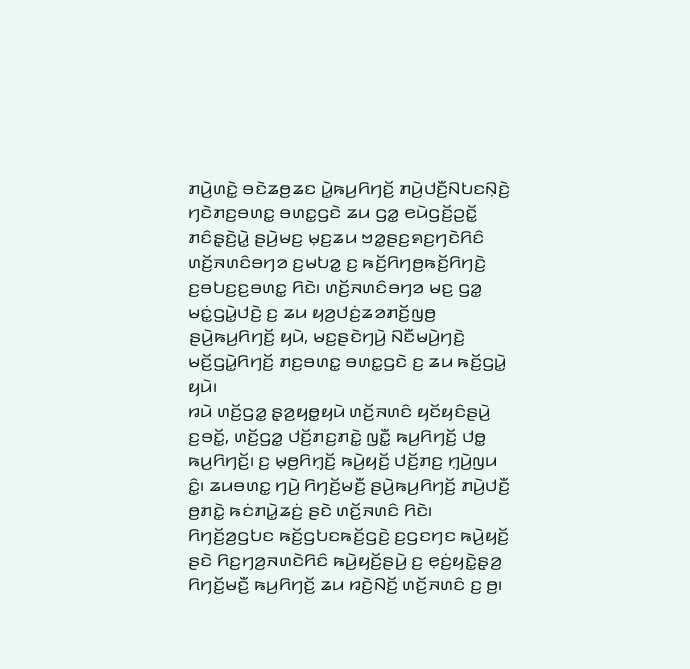ꤊꤣꤧ꤬ꤛꤢꤧ꤭ ꤋꤢꤧꤘꤥ꤬ꤘꤢ ꤣꤧ꤭ꤒꤣ꤬ꤖꤚꤢꤩ꤬ ꤊꤣꤧ꤬ꤓꤢꤪ꤬ꤡꤝꤢꤡ꤫ꤢꤧ꤬ ꤚꤢꤧꤊꤢ꤬ꤋꤛꤢ꤭ ꤋꤛꤢ꤭ꤞꤢꤧ ꤘꤣ ꤞꤤ꤭ ꤕꤣꤧꤞꤢꤩ꤬ꤑꤢꤩ꤭ ꤊꤢꤨꤔ꤫ꤢꤧ꤬ꤣꤧ꤭ ꤔꤣꤧ꤬ꤗꤢ꤬ ꤗ꤫ꤢ꤬ꤘꤣ ꤠꤤ꤭ꤔꤢ꤬ꤎꤢ꤬ꤚꤢꤧꤖꤢꤨ ꤛꤢꤩ꤬ꤏꤛꤢꤨꤋꤚꤤ ꤢ꤬ꤗꤝꤤ꤭ ꤢ꤬ ꤒꤢꤩ꤬ꤖꤚꤥ꤬ꤒꤢꤩ꤬ꤖꤚꤢꤧ꤬ ꤢ꤬ꤋꤝꤢ꤬ꤢ꤬ꤋꤛꤢ꤭ ꤖꤢꤧ꤯ ꤛꤢꤩ꤬ꤏꤛꤢꤨꤋꤚꤤ ꤗꤢ꤬ ꤞꤤ꤭ ꤗꤢꤦ꤭ꤞꤣꤧ꤭ꤓꤢꤧ꤬ ꤢ꤬ ꤘꤣ ꤟꤤ꤬ꤓꤢꤦ꤬ꤘꤤꤊꤢꤩ꤬ꤜꤥ꤬ ꤔꤣꤧ꤬ꤒꤣ꤬ꤖꤚꤢꤩ꤬ ꤟꤣꤧ, ꤗꤢ꤬ꤔꤢꤧꤚꤣꤧ꤬ ꤡꤢꤪꤗꤣꤧ꤬ꤚꤢꤧ꤬ ꤗꤢꤩ꤬ꤞꤣꤧ꤭ꤖꤚꤢꤩ꤬ ꤊꤢ꤬ꤋꤛꤢ꤭ ꤋꤛꤢ꤭ꤞꤢꤧ ꤢ꤬ ꤘꤣ ꤒꤢꤩ꤬ꤞꤣꤧ꤭ ꤟꤣꤧ꤯
ꤙꤣꤧ ꤛꤢꤩ꤬ꤞꤤ꤭ ꤔ꤫ꤤ꤬ꤟꤥ꤭ꤟꤣꤧ ꤛꤢꤩ꤬ꤏꤛꤢꤨ ꤟꤢꤩꤟꤢꤨꤔꤣꤧ꤬ ꤢ꤬ꤋꤢꤩ꤭, ꤛꤢꤩ꤬ꤞꤤ꤭ ꤓꤢꤩ꤬ꤊꤢ꤬ꤊꤢꤧ꤭ ꤜꤢꤪ꤭ ꤒꤣ꤬ꤖꤚꤢꤩ꤬ ꤓꤥ꤭ ꤒꤣ꤬ꤖꤚꤢꤩ꤬꤯ ꤢ꤬ ꤗ꤫ꤥ꤬ꤖꤚ꤫ꤢꤩ꤬ ꤒꤣꤧ꤬ꤟꤢꤩ꤬ ꤓꤢꤩ꤬ꤊꤢ꤬ ꤚ꤫ꤣꤧ꤬ꤜꤣ ꤢꤨ꤭꤯ ꤘꤣꤋꤛꤢ꤭ ꤚꤣꤧ꤬ ꤖꤚꤢꤩ꤬ꤗꤢꤪ꤬ ꤔꤣꤧ꤬ꤒꤣ꤬ꤖꤚꤢꤩ꤬ ꤊꤣꤧ꤬ꤓꤢꤪ꤬ ꤥ꤬ꤊꤢꤧ꤭ ꤒꤢꤦꤊꤣꤧ꤭ꤘꤢꤦ꤬ ꤔꤢꤧ ꤛꤢꤩ꤬ꤏꤛꤢꤨ ꤖꤢꤧ꤯
ꤖꤚꤢꤩ꤬ꤤ꤬ꤞꤝꤢ ꤒꤢꤩ꤬ꤞꤝꤢꤒꤢꤩ꤬ꤞꤢꤧ꤬ ꤢ꤬ꤞꤢꤚꤢ ꤒꤣꤧ꤬ꤟꤢꤩ꤬ ꤔꤢꤧ ꤖꤢ꤬ꤚꤤ꤬ꤏꤛꤢꤧꤖꤢꤨ ꤒꤣꤧ꤬ꤟꤢꤩ꤬ꤔꤣꤧ꤬ ꤢ꤬ ꤕ꤫ꤢꤦ꤬ꤟꤢꤧ꤭ꤔ꤫ꤤ꤬ ꤖꤚꤢꤩ꤬ꤗꤢꤪ꤬ ꤒꤣ꤬ꤖꤚꤢꤩ꤬ ꤘꤣ ꤙꤢꤧ꤬ꤡꤢꤩ꤬ ꤛꤢꤩ꤬ꤏꤛꤢꤨ ꤢ꤬ ꤥ꤬꤯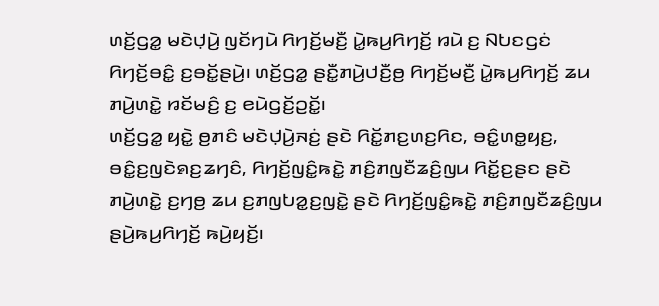ꤛꤢꤩ꤬ꤞꤤ꤭ ꤗꤢꤧꤓ꤫ꤣꤧ꤬ ꤜꤢꤩꤚꤣꤧ ꤖꤚꤢꤩ꤬ꤗꤢꤪ꤬ ꤣꤧ꤭ꤒꤣ꤬ꤖꤚꤢꤩ꤬ ꤙꤣꤧ ꤢ꤬ ꤡꤝꤢꤞꤢꤦ ꤖꤚꤢꤩ꤬ꤋꤢꤨ꤭ ꤢ꤬ꤋꤢꤩ꤭ꤔꤣꤧ꤬꤯ ꤛꤢꤩ꤬ꤞꤤ꤭ ꤔꤢꤪ꤭ꤊꤣꤧ꤬ꤓꤢꤪ꤬ꤥ꤬ ꤖꤚꤢꤩ꤬ꤗꤢꤪ꤬ ꤣꤧ꤭ꤒꤣ꤬ꤖꤚꤢꤩ꤬ ꤘꤣ ꤊꤣꤧ꤬ꤛꤢꤧ꤭ ꤙꤢꤩꤗꤢꤨ꤬ ꤢ꤬ ꤕꤣꤧꤞꤢꤩ꤬ꤑꤢꤩ꤭꤯
ꤛꤢꤩ꤬ꤞꤤ꤭ ꤟꤢꤧ꤭ ꤥ꤬ꤊꤢꤨ ꤗꤢꤧꤓ꤫ꤣꤧ꤬ꤏꤢꤦ꤬ ꤔꤢꤧ ꤖꤢꤩ꤭ꤊꤢ꤬ꤛꤢ꤬ꤖꤢ, ꤋꤢꤨ꤭ꤛꤥ꤭ꤟꤢ꤬, ꤋꤢꤨ꤭ꤢ꤬ꤜꤢꤧꤎꤢ꤬ꤘꤚꤢꤨ, ꤖꤚꤢꤩ꤬ꤜꤢꤨ꤭ꤒꤢꤧ꤭ ꤊꤢꤨ꤬ꤊꤜꤢꤪꤘꤢꤨ꤬ꤜꤣ ꤖꤢꤩ꤭ꤢ꤬ꤔꤢ ꤔꤢꤧ ꤊꤣꤧ꤬ꤛꤢꤧ꤭ ꤢ꤬ꤚꤥ꤬ ꤘꤣ ꤢ꤬ꤊꤜꤝꤤ꤭ꤢ꤬ꤜꤢꤧ꤭ ꤔꤢꤧ ꤖꤚꤢꤩ꤬ꤜꤢꤨ꤭ꤒꤢꤧ꤭ ꤊꤢꤨ꤬ꤊꤜꤢꤪꤘꤢꤨ꤬ꤜꤣ ꤔꤣꤧ꤬ꤒꤣ꤬ꤖꤚꤢꤩ꤬ ꤒꤣꤧ꤬ꤟꤢꤩ꤬꤯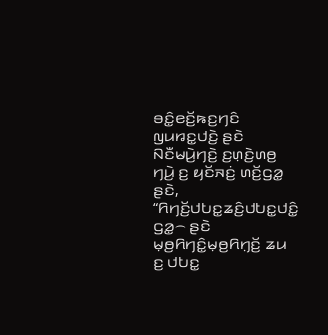ꤋꤢꤨ꤭ꤕꤢꤩ꤬ꤒꤢ꤬ꤚꤢꤨ ꤜꤣꤙꤢ꤭ꤓꤢꤧ꤬ ꤔꤢꤧ ꤡꤢꤪꤗꤣꤧ꤬ꤚꤢꤧ꤬ ꤢ꤬ꤛ꤫ꤢꤧ꤬ꤛꤥ꤬ ꤚꤣꤧ꤬ ꤢ꤬ ꤟꤢꤩꤏꤢꤦ꤬ ꤛꤢꤩ꤬ꤞꤤ꤭ ꤔꤢꤧ, “ꤖꤚꤢꤩ꤬ꤓꤝꤢ꤭ꤘꤢꤨ꤬ꤓꤝꤢ꤭ꤓꤢꤨ꤭ ꤞꤤ꤭꤮ ꤔꤢꤧ ꤗ꤫ꤥ꤬ꤖꤚꤢꤨ꤭ꤗ꤫ꤥ꤬ꤖꤚ꤫ꤢꤩ꤬ ꤘꤣ ꤢ꤬ ꤓꤝꤢ꤭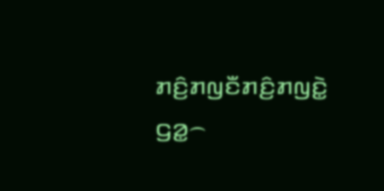ꤊꤢꤨ꤬ꤊꤜꤢꤪꤊꤢꤨ꤬ꤊꤜꤢꤧ꤭ ꤞꤤ꤭꤮